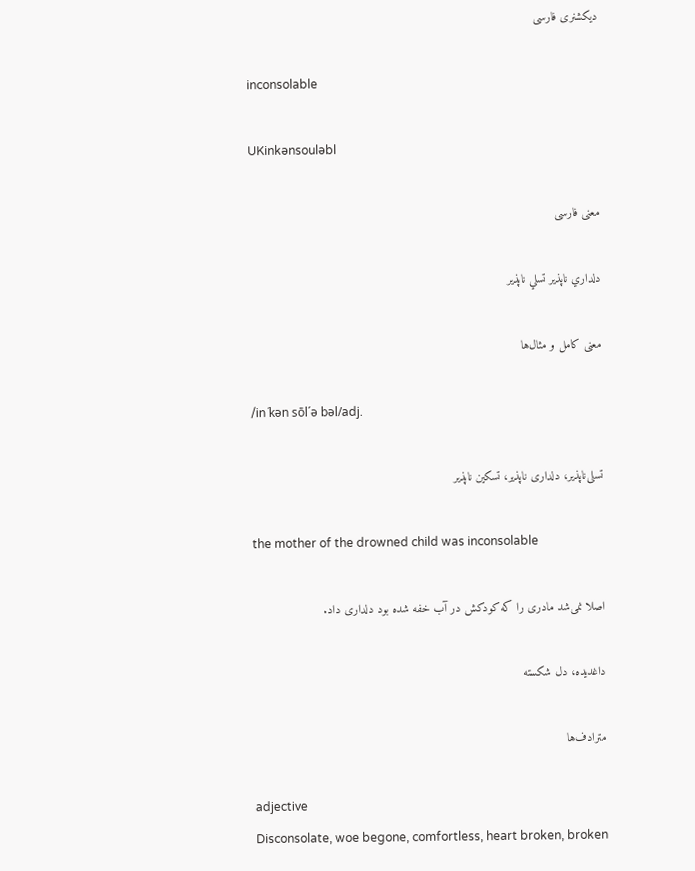دیکشنری فارسی

inconsolable

UKinkənsouləbl

معنی فارسی

دلداري ناپذير تسلي ناپذير

معنی کامل و مثال‌ها

/in´kǝn sōl´ǝ bǝl/adj.

تسلی‌ناپذیر، دلداری ناپذیر، تسکین ناپذیر

the mother of the drowned child was inconsolable

اصلا نمی‌شد مادری را که کودکش در آب خفه شده بود دلداری داد.

داغدیده، دل شکسته

مترادف‌ها

adjective
Disconsolate, woe begone, comfortless, heart broken, broken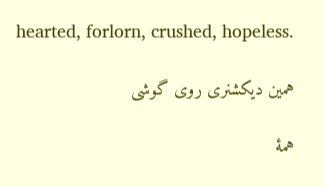hearted, forlorn, crushed, hopeless.

همین دیکشنری روی گوشی

همهٔ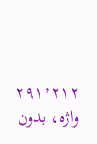۲۹۱٬۲۱۲ واژه، بدون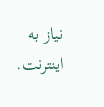نیاز به اینترنت.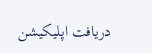دریافت اپلیکیشن